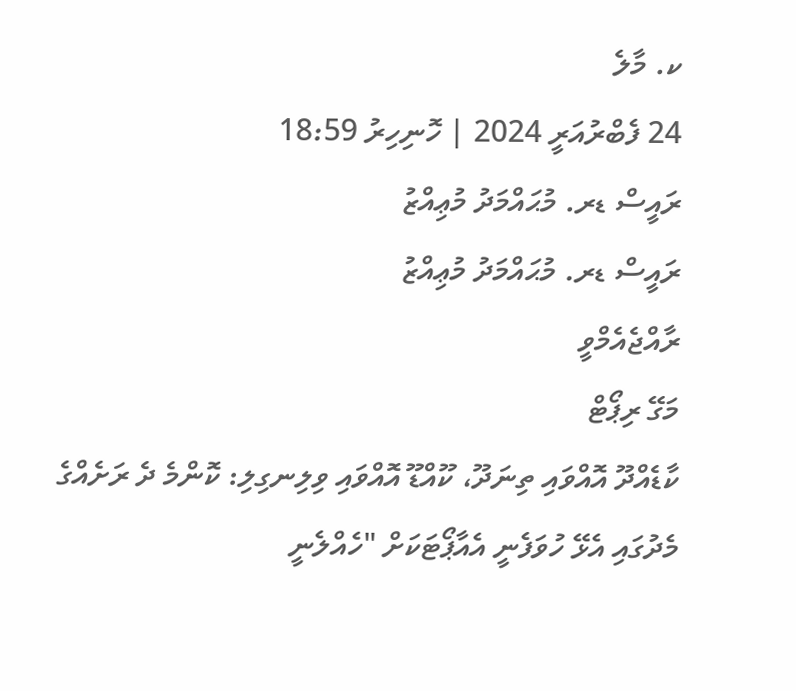ކ. މާލެ
24 ފެބްރުއަރީ 2024 | ހޮނިހިރު 18:59
ރައީސް ޑރ. މުޙައްމަދު މުޢިއްޒު
ރައީސް ޑރ. މުޙައްމަދު މުޢިއްޒު
ރާއްޖެއެމްވީ
މަގޭ ރިޕޯޓް
ކާޑެއްދޫ އޮއްވައި ތިނަދޫ، ކޫއްޑޫ އޮއްވައި ވިލިނގިލި: ކޮންމެ ދެ ރަށެއްގެ މެދުގައި އެޅޭ ހުވަފެނީ އެއާޕޯޓަކަށް "ހެއްލެނީ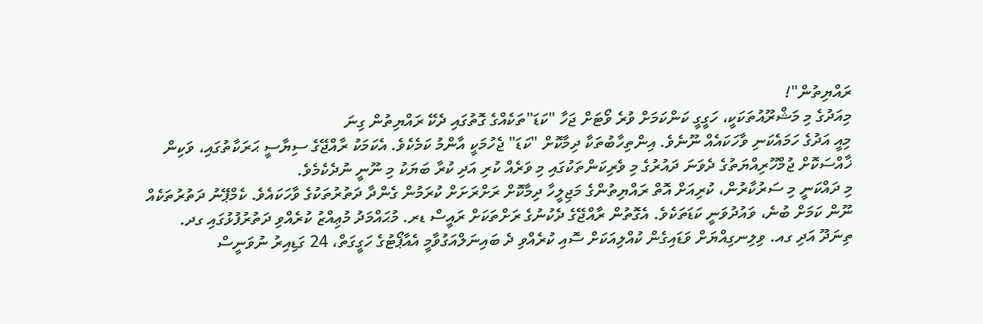ރައްޔިތުން"!
މިއަދުގެ މި މަޝްރޫއުތަކަކީ، ހަގީގީ ކަންކަމަށް ވުރެ ވޯޓަށް ޖަހާ "ކަޑަ"ތަކެއްގެ ގޮތުގައި ދެކޭ ރައްޔިތުން ގިނަ
މިއީ އަދުގެ ހަމައެކަނި ވާހަކައެއް ނޫނެވެ. އިންތިހާބުތަކާ ދިމާކޮށް "ކަޑަ" ޖެހުމަކީ އާންމު ކަމެކެވެ. އެކަމަކު ރާއްޖޭގެ ސިޔާސީ ޙަރަކާތުގައި، ވަކިން ޚާއްސަކޮށް ޖުމްހޫރިއްޔަތުގެ ދެވަނަ ދައުރުގެ މި ވެރިކަންތަކުގައި މި ވަރެއް ކުރި އަދި ކުރާ ބަޔަކު މި ނޫނީ ނުދެކެމެވެ.
މި ދައްކަނީ މި ސަރުކާރުން، ކުރިއަށް އޮތް ރައްޔިތުންގެ މަޖިލީހާ ދިމާކޮށް ރަށްރަށަށް ކުރަމުން ގެންދާ ދަތުރުތަކުގެ ވާހަކައެވެ. ކެމްޕޭނު ދަތުރުތަކެއް ނޫން ކަމަށް ބުނެ، ވައުދުވަނީ ކަޑަތަކެވެ. އެގޮތުން ރާއްޖޭގެ ދެކުނުގެ ރަށްތަކަށް ރައީސް ޑރ. މުޙައްމަދު މުޢިއްޒު ކުރެއްވި ދަތުރުފުޅުގައި ގދ. ތިނަދޫ އަދި ގއ. ވިލިނގިއްޔަށް ވަޑައިގެން ކުއްލިއަކަށް ސޮއި ކުރެއްވި ދެ ބައިނަލްއަގުވާމީ އެއާޕޯޓުގެ ހަގީގަތް، 24 ގަޑިއިރު ނުވަނީސް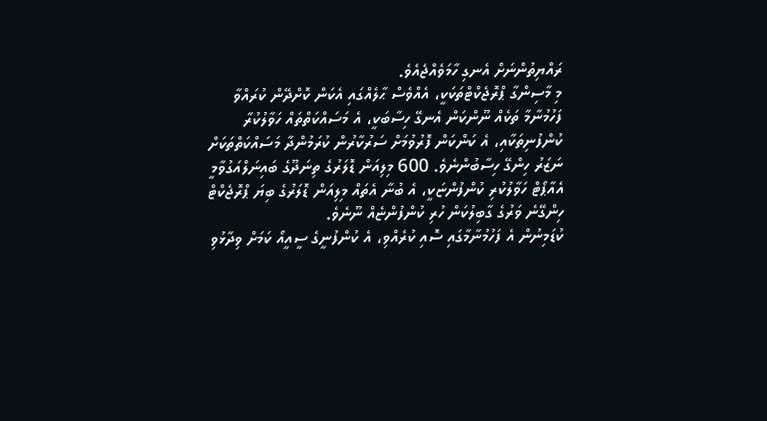ރައްޔިތުންނަށް އެނގި ހާމަވެއްޖެއެވެ.
މި މާސިންގާ ޕްރޮޖެކްޓްތަކަކީ، އެއްވެސް ޙާލެއްގައި އެކަން ކޮށްދޭން ކުރައްވާ ފަހުމުނާމާ ތަކެއް ނޫންކަން އެނގޭ ހިސާބަކީ، އެ މަސައްކަތްތައް ހަވާލުކުރާ ކުންފުނިތަކާއި، އެ ކަންކަން ފޮރުވުމަށް ސަރުކާރުން ކުރަމުންދާ މަސައްކަތްތަކަށް ނަޒަރު ހިންގޭ ހިސާބުންނެވެ. 600 މިލިއަން ޑޮލަރުގެ ތިނަދޫގެ ބައިނަލްއަގުވާމީ އެއާޕޯޓް ހަވާލުކުރި ކުންފުންޏަކީ، އެ ބުނާ އެތައް މިލިއަން ޑޮލަރުގެ ބިޔަ ޕްރޮޖެކްޓް ހިންގޭނެ ވަރުގެ ގާބިލުކަން ހުރި ކުންފުންޏެއް ނޫނެވެ.
ކުޑަމިނުން އެ ފަހުމުނާމާގައި ސޮއި ކުރެއްވި، އެ ކުންފުނީގެ ސީއީއޯ ކަމަށް ވިދާޅުވި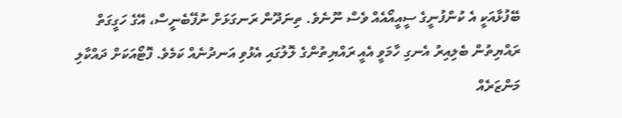ބޭފުޅާއަކީ އެ ކުންފުނީގެ ސީއީއޯއެއް ވެސް ނޫނެވެ. ތިނަދޫން ރަނގަޅަށް ނުފޭބެނީސް، އޭގެ ހަގީގަތް ރައްޔިތުން ބެލިއިރު އެނގި ހާމަވީ އެއީ ރައްޔިތުންގެ ލޮލުގައި އެޅުވި އަނދުނެއް ކަމެވެ. ފޮޓޯއަކަށް ދައްކާލި މަންޒަރެއް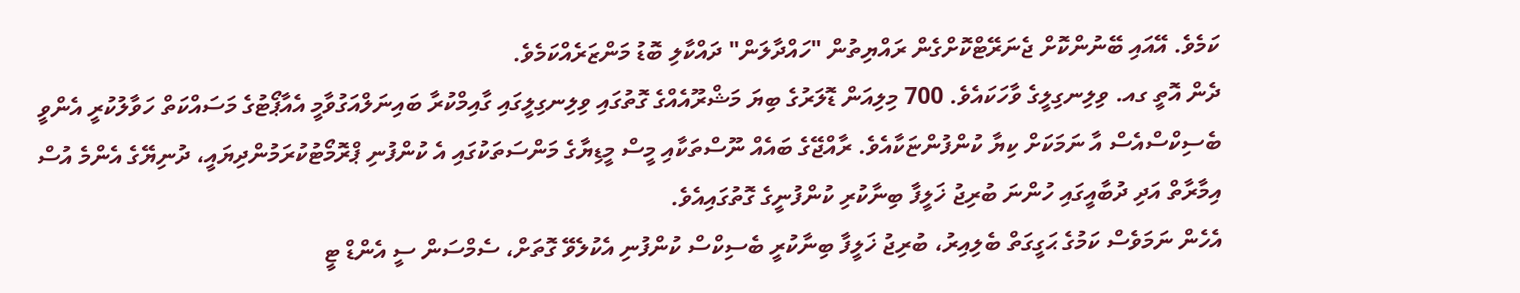ކަމެވެ. އޭއައި ބޭނުންކޮށް ޖެނަރޭޓްކޮށްގެން ރައްޔިތުން "ހައްދާލަން" ދައްކާލި ބޮޑު މަންޒަރެއްކަމެވެ.
ދެން އޮތީ ގއ. ވިލިނގިލީގެ ވާހަކައެވެ. 700 މިލިއަން ޑޮލަރުގެ ބިޔަ މަޝްރޫއެއްގެ ގޮތުގައި ވިލިނގިލީގައި ގާއިމްކުރާ ބައިނަލްއަގުވާމީ އެއާޕޯޓުގެ މަސައްކަތް ހަވާލުކުރީ އެންވީ ބެސިކްސްއެސް އާ ނަމަކަށް ކިޔާ ކުންފުންޏަކާއެވެ. ރާއްޖޭގެ ބައެއް ނޫސްތަކާއި މީސް މީޑިޔާގެ މަންސަތަކުގައި އެ ކުންފުނި ޕްރޮމޯޓުކުރަމުންދިޔައީ، ދުނިޔޭގެ އެންމެ އުސް އިމާރާތް އަދި ދުބާއީގައި ހުންނަ ބުރިޖު ޚަލީފާ ބިނާކުރި ކުންފުނީގެ ގޮތުގައިއެވެ.
އެހެން ނަމަވެސް ކަމުގެ ޙަގީގަތް ބެލިއިރު، ބުރިޖު ޚަލީފާ ބިނާކުރީ ބެސިކްސް ކުންފުނި އެކުލެވޭ ގޮތަށް، ސެމްސަން ސީ އެންޑް ޓީ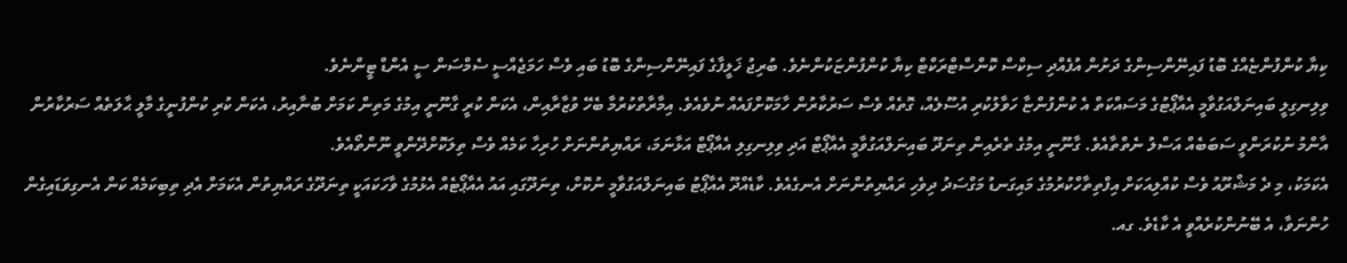ކިޔާ ކުންފުންޏެއްގެ ބޮޑު ފައިނޭންސިންގެ ދަށުން އުފެއްދި ސިކްސް ކޮންސްޓްރަކްޓް ކިޔާ ކުންފުންޏަކުންނެވެ. ބުރިޖު ޚަލީފާގެ ފައިނޭންސިންގެ ބޮޑު ބައި ވެސް ހަމަޖެއްސީ ސެމްސަން ސީ އެންޑް ޓީންނެވެ.
ވިލިނގިލީ ބައިނަލްއަގުވާމީ އެއާޕޯޓުގެ މަސައްކަތް އެ ކުންފުންޏާ ހަވާލުކުރި އުސޫލެއް، ގޮތެއް ވެސް ސަރުކާރުން ހާމަކޮށްފައެއް ނުވެއެވެ. އިމާރާތްކުރުމާ ބެހޭ ވުޒާރާއިން، އެކަން ކުރީ ގާނޫނީ އިމުގެ މަތިން ކަމަށް ބުނާއިރު، އެކަން ކުރި ކުންފުނީގެ މާލީ ޙާލަތެއް ސަރުކާރުން އާންމު ނުކުރަންވީ ސަބަބެއް އަސްލު ނެތްތާއެވެ. ގާނޫނީ އިމުގެ ތެރެއިން ތިނަދޫ ބައިނަލްއަގުވާމީ އެއާޕޯޓް އަދި ވިލިނގިލި އެއާޕޯޓް އަޅާނަމަ، ރައްޔިތުންނަށް ހުރިހާ ކަމެއް ވެސް ތިލަކޮށްދޭންވީ ނޫންތޯއެވެ.
އެކަމަކު، މި ދެ މަޝްރޫއު ވެސް ކުއްލިއަކަށް އިފްތިތާހްކުރުމުގެ މައިގަނޑު މަގްސަދު ދިވެހި ރައްޔިތުންނަށް އެނގެއެވެ. ކާޑެއްދޫ އެއާޕޯޓު ބައިނަލްއަގުވާމީ ނުކޮށް، ތިނަދޫގައި އައު އެއާޕޯޓެއް އެޅުމުގެ ވާހަކައަކީ ތިނަދޫގެ ރައްޔިތުން އެކަމަށް އެދި ތިބިކަމެއް ކަން އެނގިވަޑައިގެން ހުންނަވާ، އެ ބޭނުންކުރެއްވީ އެ ކާޑެވެ. ގއ.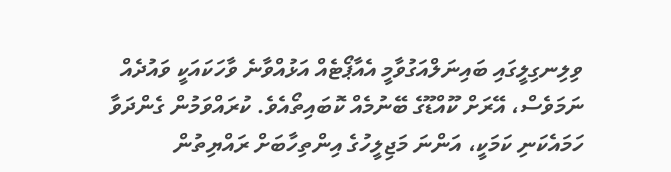ވިލިނގިލީގައި ބައިނަލްއަގުވާމީ އެއާޕޯޓެއް އަޅުއްވާނެ ވާހަކައަކީ ވައުދެއް ނަމަވެސް، އޭރަށް ކޫއްޑޫގެ ބޭނުމެއް ކޮބައިތޯއެވެ. ކުރައްވަމުން ގެންދަވާ ހަމައެކަނި ކަމަކީ، އަންނަ މަޖިލީހުގެ އިންތިހާބަށް ރައްޔިތުން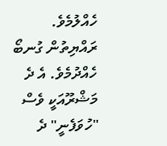ހެއްލުމެވެ. ރައްޔިތުން ގުނބޯ ހެއްދުމެވެ. އެ ދެ މަޝްރޫއަކީ ވެސް "ހުވަފެނީ" ދެ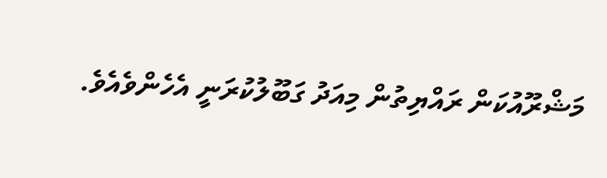މަޝްރޫއުކަން ރައްޔިތުން މިއަދު ގަބޫލުކުރަނީ އެހެންވެއެވެ.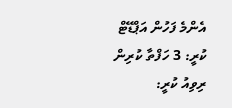އެންމެ ފަހުން އަޕްޑޭޓް ކުރީ: 3 ހަފްތާ ކުރިން
ރިވިއު ކުރީ: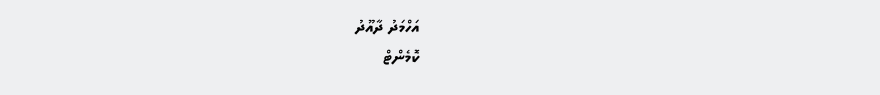އަހްމަދު ދާއޫދު
ކޮމެންޓް